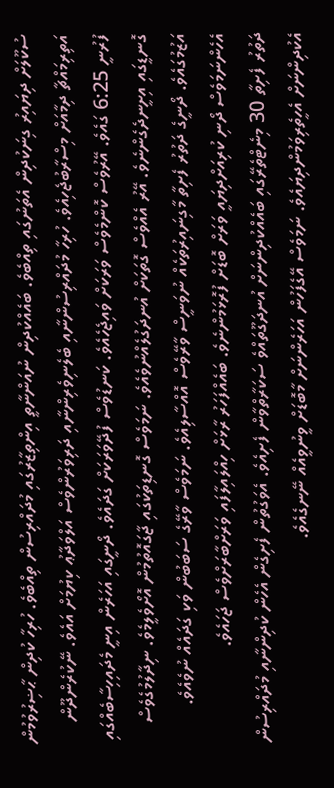ސުކޫލަށް ދިޔައިރު ގިނަކުދިން އެތަނުގައި ތިއްބެވެ. ބައެއްކުދިން ނުއަންނާތީ އިންތިޒާރުގައި މުދައްރިސުން ތިއްބެވެ. ހުރިހާ ކުދިން ޙާޟިރުވުމުން އަތިރިމައްޗާ ދިމާއަށް މިސްރާބުޖެހިއެވެ. ހުރިހާ މުދައްރިސުންނާއި ބެލެނިވެރިންނާއި ދަރިވަރުންވެސް އަލްވަދާޢު ކިޔުމަށް އައެވެ. ނޭކުރެންދޫން ފުރުނީ 6:25 ގައެވެ. އޭރުވެސް ކޮންމެވެސް ވަރަކަށް ވައިޖެހެއެވެ. ކަނޑުވެސް ފުދޭވަރަކަށް ގަދައެވެ. ދޯނީގައި އަހަރެން އިނީ މެދައިހިސާބެއްގައި ގޮނޑީގައި އިށީނދެގެންނެވެ. އޭރު އެއްވެސް ގޮތަކަށް އުނދަގުލެއްނުވެއެވެ. ނަމަވެސް ގޮނޑިތަކުގައި ޖާގައޮތުމުން އޮށޯވެލީމެވެ. ނިދާލުމުގެވެސް އަޒުމުގައެވެ. ދޯނީގެ ދަތުރު ފެށިތާ މާގިނައިރުތަކެއް ނުވަނީސް ވާރޭވެސް އޮއްސާލިއެވެ. ނަމަވެސް ވާރޭގެ ސަބަބުން ވަކި ގަދައެއް ނުވެއެވެ. އެހެންނަމަވެސް ދޯނި ކުރިއަށްދިޔައީ ވަރަށް ބޮޑަށް ފުރޮޅަމުންނެވެ. ބައެއްފަހަރު ރާޅަށް ހިއްލައިލާފައި ވަރަށްބާރަށްވެސް ޖަހައެވެ.
ދަތުރު ފެށިތާ 30 މިނެޓްތެރޭގައި ބައެއްކުދިންނަށް އުނދަގޫތައްވެ ސަކަރާތްވާން ފެށިއެވެ. އެވަގުތުން ފެށިގެން އެހެން ކުދިންނާއި މުދައްރިސުން އެކުދިންނަށް އެހީތެރިވަމުންދިޔައެވެ. ނަމަވެސް އޭގެފަހުން އަހަރެންނަށް މާބޮޑަށް ވީނުވީއެއް ނޭނގެއެވެ.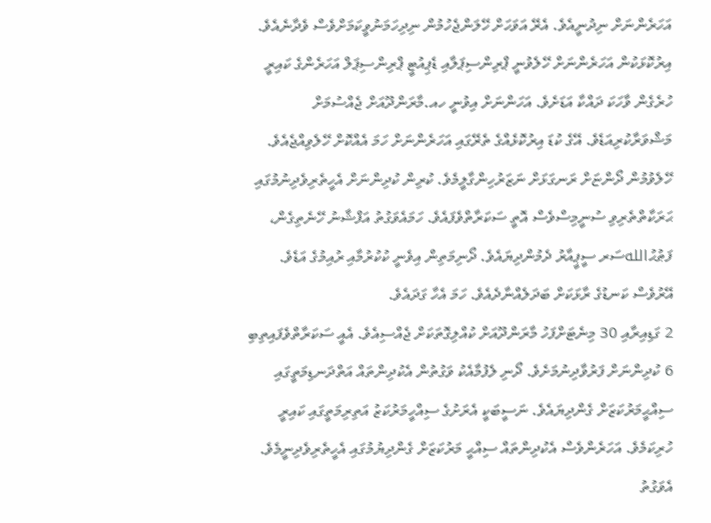އަހަރެންނަށް ނިދުނީއެވެ. އެރޭ އަވަހަށް ހޭލަންޖެހުމުން ނިދިހަމަނުވީކަމަށްވެސް ވެދާނެއެވެ. އިރުކޮޅަކުން އަހަރެންނަށް ހޭލެވުނީ ޕްރިންސިޕަލާއި ޑެޕިއުޓީ ޕްރިންސިޕަލް އަހަރެންގެ ކައިރީ ހުރެގެން ވާހަކަ ދައްކާ އަޑަށެވެ. އަހަންނަށް އިވުނީ ހއ.މާރަންދޫއަށް ޖެއްސުމަށް މަޝްވަރާކުރިއަޑެވެ. އޭގެ ކުޑަ އިރުކޮޅެއްގެ ތެރޭގައި އަހަރެންނަށް ހަމަ އެއްކޮށް ހޭލެވިއްޖެއެވެ. ހޭލެވުމުން ދޯންޏަށް ރަނގަޅަށް ނަޒަރުހިންގާލީމެވެ. ކުރިން ކުދިންނަށް އެހީތެރިވެދިނުމުގައި ޙަރަކާތްތެރިވި ސުނީމިސްވެސް އޮތީ ސަކަރާތްވެފައެވެ. ހަމައެވަގުތު އަފްޝާނު ހޭނެތިގެން، ފަޠުޙުاللهސަރ ސީޕީއާރު ދެމުންދިޔައެވެ. ދޯނިމަތިން އިވެނީ ކުކުރުމާއި ރުއިމުގެ އަޑެވެ. އޭރުވެސް ކަނޑުގެ ރާޅަކަށް ބަދަލެއްނާދެއެވެ. ހަމަ އެހާ ގަދައެވެ.
2 ގަޑިއިރާއި 30 މިނެޓަށްފަހު މާރަންދޫއަށް ކުއްލިގޮތަކަށް ޖެއްސިއެވެ. އެއީ ސަކަރާތްވެފައިތިބި 6 ކުދިންނަށް ފަރުވާދިނުމަށެވެ. ދޯނި ލެފުމާއެކު ވަގުތުން އެކުދިންތައް އަތްދަނޑިމަތީގައި ސިއްޙީމަރުކަޒަށް ގެންދިޔައެވެ. ނަސީބަކީ އެރަށުގެ ސިއްހީމަރުކަޒު އަތިރިމަތީގައި ކައިރީ ހުރިކަމެވެ. އަހަރެންވެސް އެކުދިންތައް ސިއްޙީ މަރުކަޒަށް ގެންދިޔުމުގައި އެހީތެރިވެދިނީމެވެ. އެވަގުތު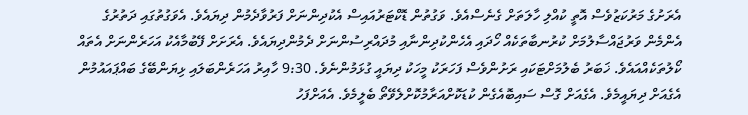އެރަށުގެ މަރުކަޒުވެސް އޮތީ ކުއްލި ހާލަތަށް ގެނެސްއެވެ. ވަގުތުން ޑޮކްޓަރުއައިސް އެކުދިންނަށް ފަރުވާދެމުން ދިޔައެވެ. އެވަގުތުގައި ދަތުރުގެ އެންމެން ވަރުޖައްސާލުމަށް ކުރުނބާތަކެއް ހޯދައި އެހެންކުދިންނާއި މުދައްރިސުންނަށް ދެމުންދިޔައެވެ. އެރަށަށް ފޭބުމާއެކު އަހަރެންނަށް އެތައް ކޯލުތަކެއްއައެވެ. ޚަބަރު ބެލުމަށްޓަކައި ރަށުންވެސް ފަހަރަކު މީހަކު ދިޔައީ ގުޅަމުންނެވެ. 9:30 ހާއިރު އަހަރެންބަލައި ޅިޔަންބޭގެ ބައްޕައައުމުން އެގެއަށް ދިޔައީމެވެ. އެގެއަށް ގޮސް ސައިބޮއެގެން ކުޑަކޮށްއަރާމުކޮށްލެވޭތޯ ބެލީމެވެ. އެއަށްފަހު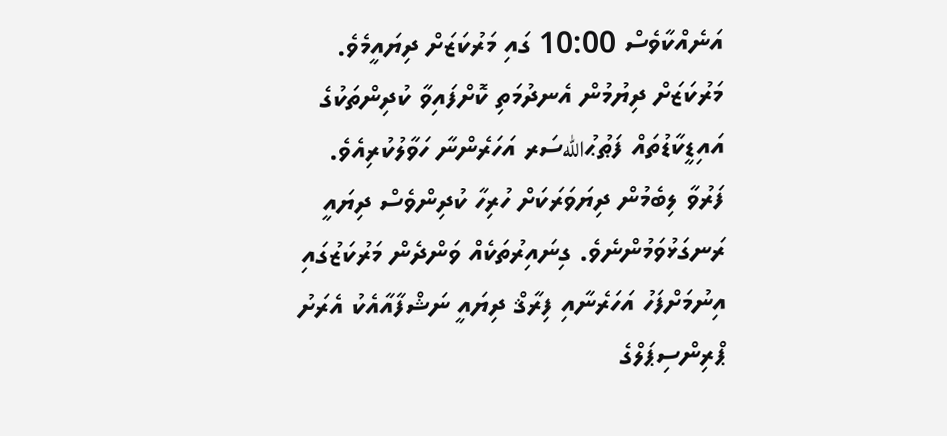އަނެއްކާވެސް 10:00 ގައި މަރުކަޒަށް ދިޔައީމެވެ. މަރުކަޒަށް ދިޔުމުން އެނދުމަތި ކޮށްފައިވާ ކުދިންތަކުގެ އައިޑީކާޑުތައް ފަޠުޙުاللهސަރ އަހަރެންނާ ހަވާލުކުރިއެވެ.
ފަރުވާ ލިބެމުން ދިޔަވަރަކަށް ހުރިހާ ކުދިންވެސް ދިޔައީ ރަނގަޅުވަމުންނެވެ. ގިނައިރުތަކެއް ވަންދެން މަރުކަޒުގައި އިނުމަށްފަހު އަހަރެނާއި ފިރާޤް ދިޔައީ ނަޝްފާއާއެކު އެރަށު ޕްރިންސިޕަލްގެ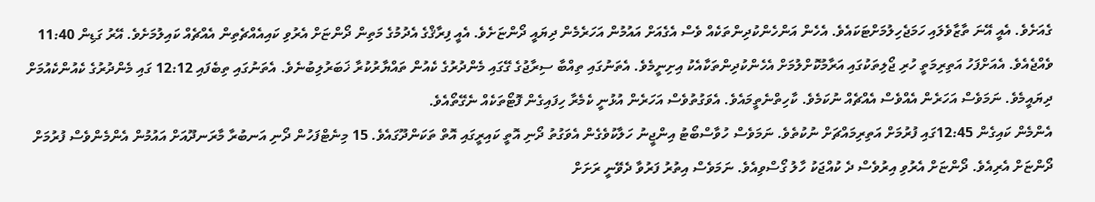ގެއަށެވެ. އެއީ އޭނަ ތާޒާވެލައި ހަމަޖެހިލުމަށްޓަކައެވެ. އެހެން އަންހެންކުދިންތަކެއް ވެސް އެގެއަށް އައުމުން އަހަރެމެން ދިޔައީ ދޯންޏަށެވެ. އެއީ ފިރާޤްގެ އެދުމުގެ މަތިން ދޯންޏަށް އެރުވި ކައިއެއްޗެތިން އެއްޗެއް ކައިލުމަށެވެ. އޭރު ގަޑިން 11:40 ވެއްޖެއެވެ. އެއަށްފަހު އަތިރިމަތީ ހުރި ޖޯލިތަކުގައި އަރާމުކޮށްލުމަށް އެހެންކުދިންތަކާއެކު އިށިނީމެވެ. އެތަނުގައި ތިއްބާ ސިރާޖުގެ ގޭގައި މެންދުރުގެ ކެއުން ތައްޔާރުކުރާ ޚަބަރުލިބުނެވެ. އެތަނުގައި ތިބެފައި 12:12 ގައި މެންދުރުގެ ކެއުންކެއުމަށް ދިޔައީމެވެ. ނަމަވެސް އަހަރެން އެއްވެސް އެއްޗެއް ނުކަމެވެ. ކާހިތްނެތީމައެވެ. އެވަގުތުވެސް އަހަރެން އުޅުނީ ކެމެރާ ހިފައިގެން ފޮޓޯތަކެއް ނެގޭތޯއެވެ.
އެންމެން ކައިގެން 12:45ގައި ފުރުމަށް އަތިރިމައްޗަށް ނުކުތެވެ. ނަމަވެސް ހުވާސްބޯޓު އިންޖީނު ހަލާކުވެގެން އެވަގުތު ދޯނި އޮތީ ކައިރީގައި އޮތް ތަކަންދޫގައެވެ. 15 މިނެޓްފަހުން ދޯނި އަނބުރާ މާރަނދޫއަށް އައުމުން އެންމެންވެސް ފުރުމަށް ދޯންޏަށް އެރިއެވެ. ދޯންޏަށް އެރުވި އިރުވެސް ދެ ކުއްޖަކު ހާލު ގޯސްވިއެވެ. ނަމަވެސް އިތުރު ފަރުވާ ދެވޭނީ ރަށަށް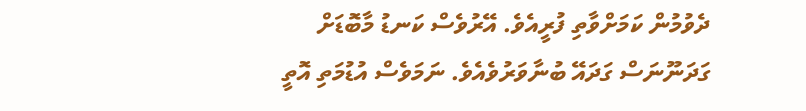ދެވުމުން ކަމަށްވާތި ފުރީއެވެ. އޭރުވެސް ކަނޑު މާބޮޑަށް ގަދަނޫނަސް ގަދައޭ ބުނާވަރުވެއެވެ. ނަމަވެސް އުޑުމަތި އޮތީ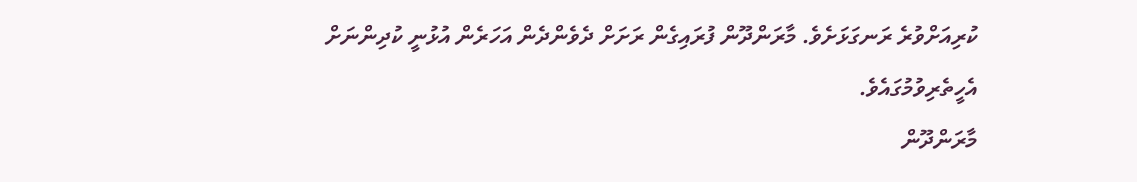ކުރިއަށްވުރެ ރަނގަޅަށެވެ. މާރަންދޫން ފުރައިގެން ރަށަށް ދެވެންދެން އަހަރެން އުޅުނީ ކުދިންނަށް އެހީތެރިވުމުގައެވެ.
މާރަންދޫން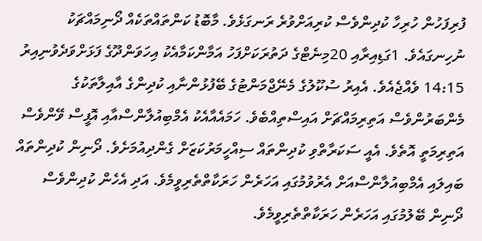ފުރިފަހުން ހުރިހާ ކުދިންވެސް ކުރިއަށްވުރެ ރަނގަޅެވެ. މާބޮޑު ކަންތައްތަކެއް ދޯނިމައްޗަކު ނުހިނގައެވެ. 1ގަޑިއިރާއި 20މިނެޓްގެ ދަތުރަކަށްފަހު އަމާންކަމާއެކު އިހަވަންދޫގެ ފަޅަށްވަދެވުނިއިރު 14:15 ވެއްޖެއެވެ. އެއިރު ސުކޫލުގެ މެނޭޖްމަންޓުގެ ބޭފުޅުންނާއި ކުދިންގެ އާއިލާތަކުގެ މެންބަރުންވެސް އަތިރިމައްޗަށް އައިސްތިއްބެވެ. ހަމައެއާއެކު އެމްބިއުލާންސްއާއި އޮފީސް ވޭންވެސް އަތިރިމަތީ އޮތެވެ. އެއީ ސަކަރާތްވި ކުދިންތައް ސިއްހީމަރުކަޒަށް ގެންދިއުމަށެވެ. ދޯނިން ކުދިންތައް ބައިލައި އެމްބިއުލާންސްއަށް އެރުވުމުގައި އަހަރެން ހަރަކާތްތެރިވީމެވެ. އަދި އެހެން ކުދިންވެސް ދޯނިން ބޭލުމުގައި އަހަރެން ހަރަކާތްތެރިވީމެވެ.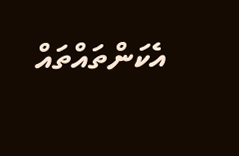އެކަންތައްތައް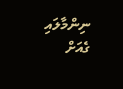ނިންމާލައި ގެއަށް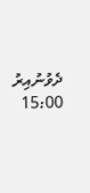ދެވުނުއިރު 15:00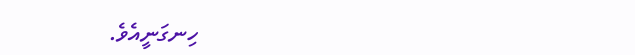ހިނގަނީއެވެ.